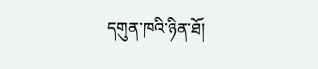དགུན་ཁའི་ཉིན་ཐོ།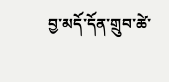བྱ་མདོ་དོན་གྲུབ་ཚེ་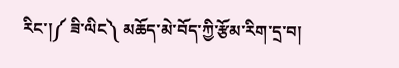རིང་།༼ ཟི་ལིང༽ མཆོད་མེ་བོད་ཀྱི་རྩོམ་རིག་དྲ་བ།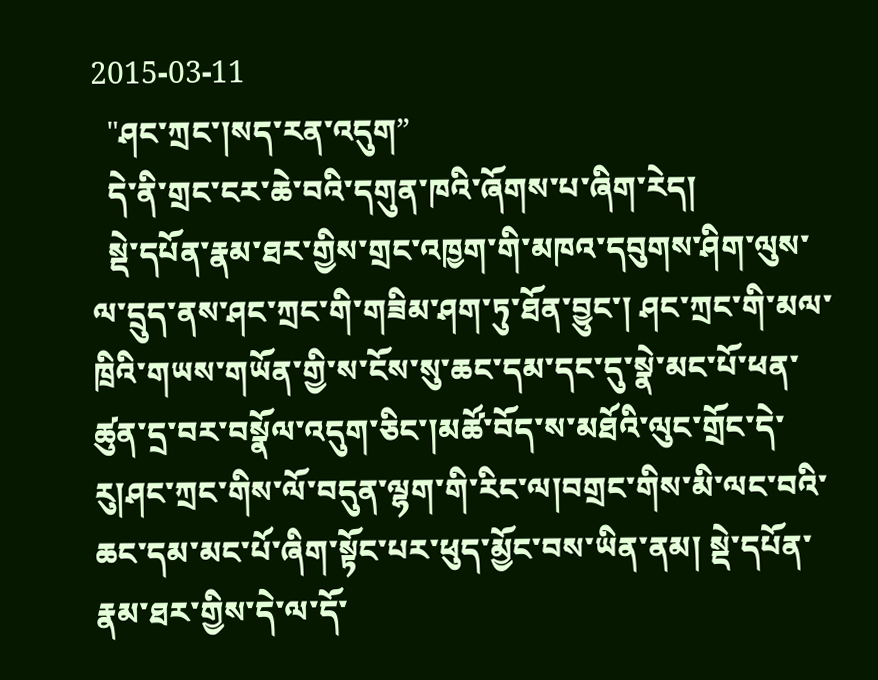2015-03-11
  "ཤང་ཀྲང་།སད་རན་འདུག”
  དེ་ནི་གྲང་ངར་ཆེ་བའི་དགུན་ཁའི་ཞོགས་པ་ཞིག་རེད།
  སྡེ་དཔོན་རྣམ་ཐར་གྱིས་གྲང་འཁྱག་གི་མཁའ་དབུགས་ཤིག་ལུས་ལ་དྲུད་ནས་ཤང་ཀྲང་གི་གཟིམ་ཤག་ཏུ་ཐོན་བྱུང་། ཤང་ཀྲང་གི་མལ་ཁྲིའི་གཡས་གཡོན་གྱི་ས་ངོས་སུ་ཆང་དམ་དང་དུ་སྣེ་མང་པོ་ཕན་ཚུན་དྲ་བར་བསྣོལ་འདུག་ཅིང་།མཚོ་བོད་ས་མཐོའི་ལུང་གྲོང་དེ་རུ།ཤང་ཀྲང་གིས་ལོ་བདུན་ལྷག་གི་རིང་ལ།བགྲང་གིས་མི་ལང་བའི་ཆང་དམ་མང་པོ་ཞིག་སྟོང་པར་ཕུད་མྱོང་བས་ཡིན་ནམ། སྡེ་དཔོན་རྣམ་ཐར་གྱིས་དེ་ལ་དོ་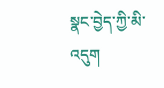སྣང་བྱེད་ཀྱི་མི་འདུག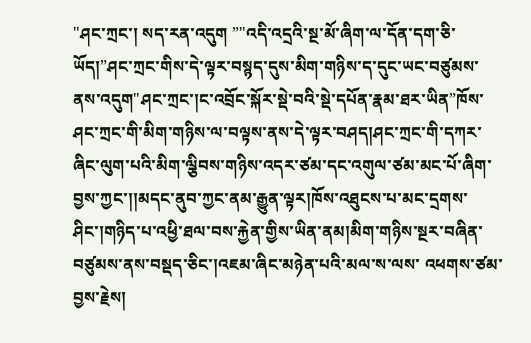"ཤང་ཀྲང་། སད་རན་འདུག ”"འདི་འདྲའི་སྔ་མོ་ཞིག་ལ་དོན་དག་ཅི་ཡོད།”ཤང་ཀྲང་གིས་དེ་ལྟར་བསྙད་དུས་མིག་གཉིས་ད་དུང་ཡང་བཙུམས་ནས་འདུག"ཤང་ཀྲང་།ང་འབྲོང་སྐོར་སྡེ་བའི་སྡེ་དཔོན་རྣམ་ཐར་ཡིན”ཁོས་ཤང་ཀྲང་གི་མིག་གཉིས་ལ་བལྟས་ནས་དེ་ལྟར་བཤད།ཤང་ཀྲང་གི་དཀར་ཞིང་ལུག་པའི་མིག་ལྕིབས་གཉིས་འདར་ཙམ་དང་འགུལ་ཙམ་མང་པོ་ཞིག་བྱས་ཀྱང་།།མདང་ནུབ་ཀྱང་ནམ་རྒྱུན་ལྟར།ཁོས་འཐུངས་པ་མང་དྲགས་ཤིང་།གཉིད་པ་འཕྱི་ཐལ་བས་རྐྱེན་གྱིས་ཡིན་ནམ།མིག་གཉིས་སྔར་བཞིན་བཙུམས་ནས་བསྡད་ཅིང་།འཇམ་ཞིང་མཉེན་པའི་མལ་ས་ལས་ འཕགས་ཙམ་བྱས་རྗེས།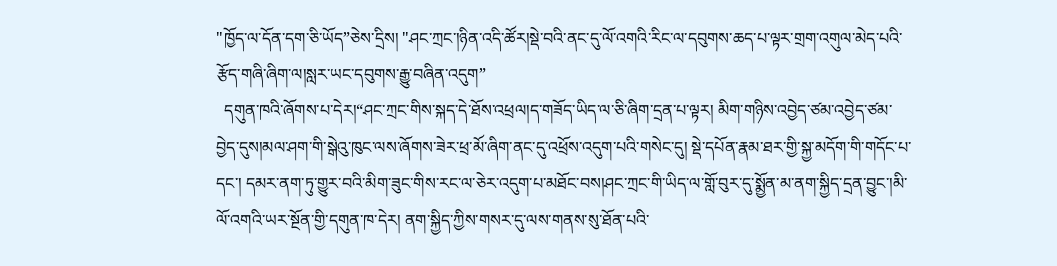"ཁྱོད་ལ་དོན་དག་ཅི་ཡོད”ཅེས་དྲིས། "ཤང་ཀྲང་།ཉིན་འདི་ཚོར།སྡེ་བའི་ནང་དུ་ལོ་འགའི་རིང་ལ་དབུགས་ཆད་པ་ལྟར་གྲག་འགུལ་མེད་པའི་རྩོད་གཞི་ཞིག་ལ།སླར་ཡང་དབུགས་རྒྱུ་བཞིན་འདུག”
  དགུན་ཁའི་ཞོགས་པ་དེར།“ཤང་ཀྲང་གིས་སྐད་དེ་ཐོས་འཕྲལ།ད་གཟོད་ཡིད་ལ་ཅི་ཞིག་དྲན་པ་ལྟར། མིག་གཉིས་འབྱེད་ཙམ་འབྱེད་ཙམ་བྱེད་དུས།མལ་ཤག་གི་སྒེའུ་ཁུང་ལས་ཞོགས་ཟེར་ཕྲ་མོ་ཞིག་ནང་དུ་འཕྲོས་འདུག་པའི་གསེང་དུ། སྡེ་དཔོན་རྣམ་ཐར་གྱི་སྐྱ་མདོག་གི་གདོང་པ་དང་། དམར་ནག་ཏུ་གྱུར་བའི་མིག་ཟུང་གིས་རང་ལ་ཅེར་འདུག་པ་མཐོང་བས།ཤང་ཀྲང་གི་ཡིད་ལ་གློ་བུར་དུ་སྨྱོན་མ་ནག་སྐྱིད་དྲན་བྱུང་།མི་ལོ་འགའི་ཡར་སྔོན་གྱི་དགུན་ཁ་དེར། ནག་སྐྱིད་ཀྱིས་གསར་དུ་ལས་གནས་སུ་ཐོན་པའི་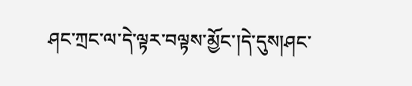ཤང་ཀྲང་ལ་དེ་ལྟར་བལྟས་མྱོང་།དེ་དུས།ཤང་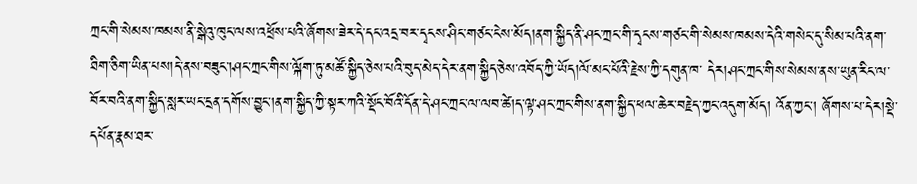ཀྲང་གི་སེམས་ཁམས་ནི་སྒེའུ་ཁུང་ལས་འཕྲོས་པའི་ཞོགས་ཟེར་དེ་དང་འདྲ་བར་དྭངས་ཤིང་གཙང་ངེས་མོད།ནག་སྐྱིད་ནི་ཤང་ཀྲང་གི་དྭངས་གཙང་གི་སེམས་ཁམས་དེའི་གསེང་དུ་སིམ་པའི་ནག་ཐིག་ཅིག་ཡིན་པས།དེ་ནས་བཟུང་།ཤང་ཀྲང་གིས་ལྐོག་ཏུ་མཚོ་སྐྱིད་ཅེས་པའི་བུད་མེད་དེར་ནག་སྐྱིད་ཅེས་འབོད་ཀྱི་ཡོད།ལོ་མང་པོའི་རྗེས་ཀྱི་དགུན་ཁ་ དེར།ཤང་ཀྲང་གིས་སེམས་ནས་ཡུན་རིང་ལ་བོར་བའི་ནག་སྐྱིད་སླར་ཡང་དྲན་དགོས་བྱུང་།ནག་སྐྱིད་ཀྱི་སྟར་ཀའི་སྡོང་བོའི་དོན་དེ་ཤང་ཀྲང་ལ་ལབ་ཚེ།ད་ལྟ་ཤང་ཀྲང་གིས་ནག་སྐྱིད་ཕལ་ཆེར་བརྗེད་ཀྱང་འདུག་མོད། འོན་ཀྱང་། ཞོགས་པ་དེར།སྡེ་དཔོན་རྣམ་ཐར་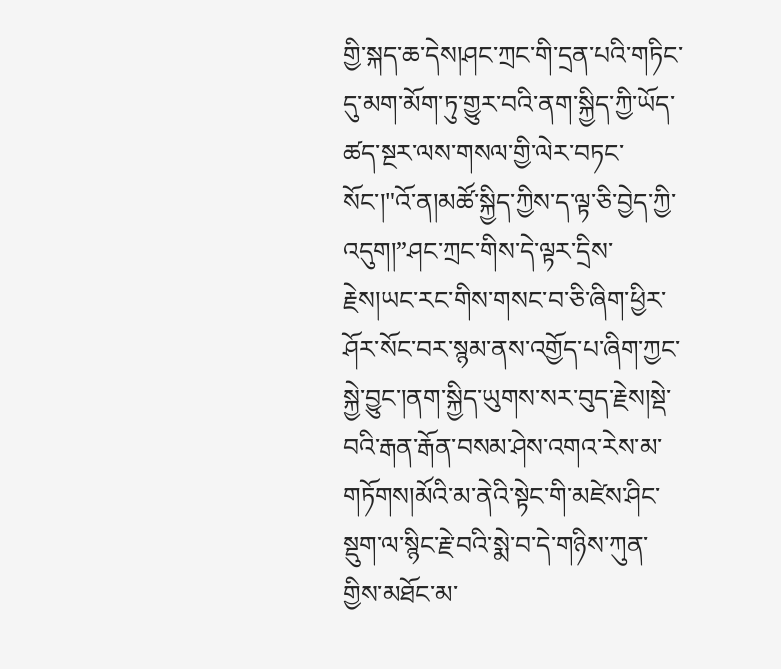གྱི་སྐད་ཆ་དེས།ཤང་ཀྲང་གི་དྲན་པའི་གཏིང་དུ་མག་མོག་ཏུ་གྱུར་བའི་ནག་སྐྱིད་ཀྱི་ཡོད་ཚད་སྔར་ལས་གསལ་གྱི་ལེར་བཏང་སོང་།"འོ་ན།མཚོ་སྐྱིད་ཀྱིས་ད་ལྟ་ཅི་བྱེད་ཀྱི་འདུག།”ཤང་ཀྲང་གིས་དེ་ལྟར་དྲིས་རྗེས།ཡང་རང་གིས་གསང་བ་ཅི་ཞིག་ཕྱིར་ཤོར་སོང་བར་སྙམ་ནས་འགྱོད་པ་ཞིག་ཀྱང་སྐྱེ་བྱུང་།ནག་སྐྱིད་ཡུགས་སར་བུད་རྗེས།སྡེ་བའི་རྒན་རྒོན་བསམ་ཤེས་འགའ་རེས་མ་གཏོགས།མོའི་མ་ནེའི་སྟེང་གི་མཛེས་ཤིང་སྡུག་ལ་སྙིང་རྗེ་བའི་སྨེ་བ་དེ་གཉིས་ཀུན་གྱིས་མཐོང་མ་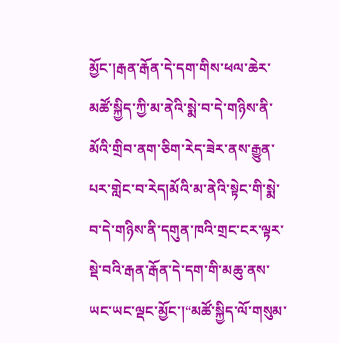མྱོང་།རྒན་རྒོན་དེ་དག་གིས་ཕལ་ཆེར་མཚོ་སྐྱིད་ཀྱི་མ་ནེའི་སྨེ་བ་དེ་གཉིས་ནི་མོའི་གྲིབ་ནག་ཅིག་རེད་ཟེར་ནས་རྒྱུན་པར་གླེང་བ་རེད།མོའི་མ་ནེའི་སྟེང་གི་སྨེ་བ་དེ་གཉིས་ནི་དགུན་ཁའི་གྲང་ངར་ལྟར་སྡེ་བའི་རྒན་རྒོན་དེ་དག་གི་མཆུ་ནས་ཡང་ཡང་ལྡང་མྱོང་།“མཚོ་སྐྱིད་ལོ་གསུམ་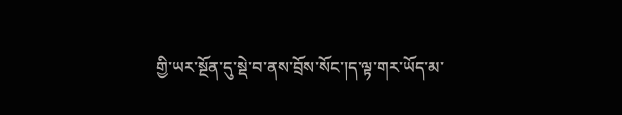གྱི་ཡར་སྔོན་དུ་སྡེ་བ་ནས་བྲོས་སོང་།ད་ལྟ་གར་ཡོད་མ་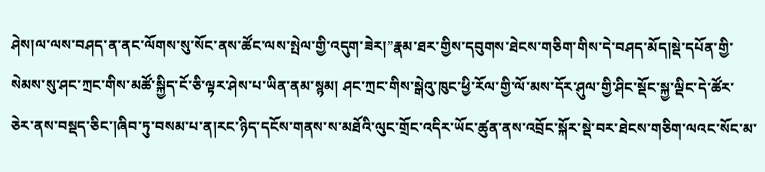ཤེས།ལ་ལས་བཤད་ན་ནང་ལོགས་སུ་སོང་ནས་ཚོང་ལས་སྤེལ་གྱི་འདུག་ཟེར།”རྣམ་ཐར་གྱིས་དབུགས་ཐེངས་གཅིག་གིས་དེ་བཤད་མོད།སྡེ་དཔོན་གྱི་སེམས་སུ་ཤང་ཀྲང་གིས་མཚོ་སྐྱིད་ངོ་ཅི་ལྟར་ཤེས་པ་ཡིན་ནམ་སྙམ། ཤང་ཀྲང་གིས་སྒེའུ་ཁུང་ཕྱི་རོལ་གྱི་ལོ་མས་དོར་ཤུལ་གྱི་ཤིང་སྡོང་སྐྱ་ལྡིང་དེ་ཚོར་ཅེར་ནས་བསྡད་ཅིང་།ཞིབ་ཏུ་བསམ་པ་ན།རང་ཉིད་དངོས་གནས་ས་མཐོའི་ལུང་གྲོང་འདིར་ཡོང་ཚུན་ནས་འབྲོང་སྐོར་སྡེ་བར་ཐེངས་གཅིག་ལའང་སོང་མ་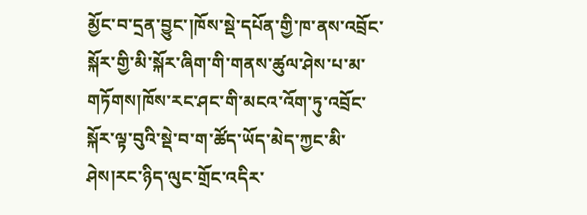མྱོང་བ་དྲན་བྱུང་།ཁོས་སྡེ་དཔོན་གྱི་ཁ་ནས་འབྲོང་སྐོར་གྱི་མི་སྐོར་ཞིག་གི་གནས་ཚུལ་ཤེས་པ་མ་གཏོགས།ཁོས་རང་ཤང་གི་མངའ་འོག་ཏུ་འབྲོང་སྐོར་ལྟ་བུའི་སྡེ་བ་ག་ཚོད་ཡོད་མེད་ཀྱང་མི་ཤེས།རང་ཉིད་ལུང་གྲོང་འདིར་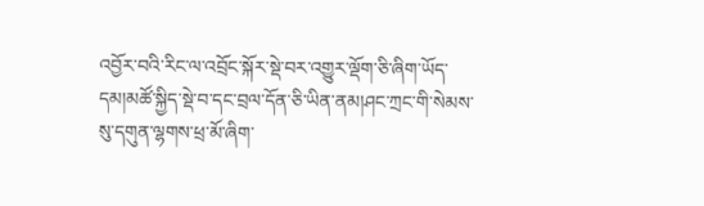འབྱོར་བའི་རིང་ལ་འབྲོང་སྐོར་སྡེ་བར་འགྱུར་ལྡོག་ཅི་ཞིག་ཡོད་དམ།མཚོ་སྐྱིད་སྡེ་བ་དང་བྲལ་དོན་ཅི་ཡིན་ནམ།ཤང་ཀྲང་གི་སེམས་སུ་དགུན་ལྷགས་ཕྲ་མོ་ཞིག་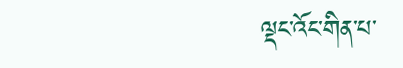ལྡང་འོང་གིན་པ་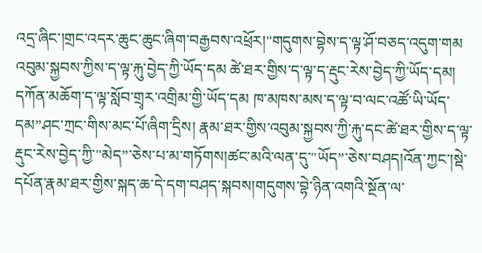འདྲ་ཞིང་།གྲང་འདར་ཆུང་ཆུང་ཞིག་བརྒྱབས་འཕྲོར།"གདུགས་བྷེས་ད་ལྟ་ཤོ་བཅད་འདུག་གམ འབུམ་སྐྱབས་ཀྱིས་ད་ལྟ་རྐུ་བྱེད་ཀྱི་ཡོད་དམ ཚེ་ཐར་གྱིས་ད་ལྟ་ད་རྡུང་རེས་བྱེད་ཀྱི་ཡོད་དམ། དཀོན་མཆོག་ད་ལྟ་སློབ་གྲྭར་འགྲིམ་གྱི་ཡོད་དམ ཁ་མཁས་མས་ད་ལྟ་བ་ལང་འཚོ་ཡི་ཡོད་དམ”ཤང་ཀྲང་གིས་མང་པོ་ཞིག་དྲིས། རྣམ་ཐར་གྱིས་འབུམ་སྐྱབས་ཀྱི་རྐུ་དང་ཚེ་ཐར་གྱིས་ད་ལྟ་རྡུང་རེས་བྱེད་ཀྱི་"མེད”་ཅེས་པ་མ་གཏོགས།ཚང་མའི་ལན་དུ་"ཡོད”་ཅེས་བཤད།འོན་ཀྱང་།སྡེ་དཔོན་རྣམ་ཐར་གྱིས་སྐད་ཆ་དེ་དག་བཤད་སྐབས།གདུགས་བྷེ་ཉིན་འགའི་སྔོན་ལ་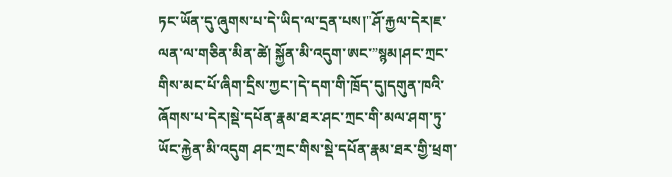ཏང་ཡོན་དུ་ཞུགས་པ་དེ་ཡིད་ལ་དྲན་པས།"ཤོ་རྐྱལ་དེར།ཇ་ལན་ལ་གཅིན་མིན་ཚེ། སྐྱོན་མི་འདུག་ཨང་”སྙམ།ཤང་ཀྲང་གིས་མང་པོ་ཞིག་དྲིས་ཀྱང་།དེ་དག་གི་ཁྲོད་དུ།དགུན་ཁའི་ཞོགས་པ་དེར།སྡེ་དཔོན་རྣམ་ཐར་ཤང་ཀྲང་གི་མལ་ཤག་ཏུ་ཡོང་རྐྱེན་མི་འདུག ཤང་ཀྲང་གིས་སྡེ་དཔོན་རྣམ་ཐར་གྱི་ཕྲག་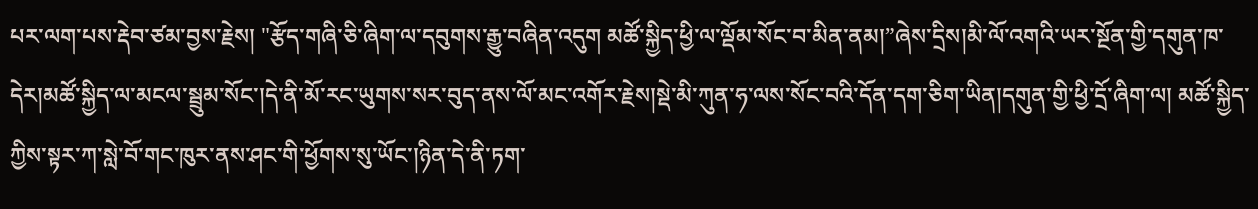པར་ལག་པས་རྡེབ་ཙམ་བྱས་རྗེས། "རྩོད་གཞི་ཅི་ཞིག་ལ་དབུགས་རྒྱུ་བཞིན་འདུག མཚོ་སྐྱིད་ཕྱི་ལ་ལྡོམ་སོང་བ་མིན་ནམ།”ཞེས་དྲིས།མི་ལོ་འགའི་ཡར་སྔོན་གྱི་དགུན་ཁ་དེར།མཚོ་སྐྱིད་ལ་མངལ་སྦྲུམ་སོང་།དེ་ནི་མོ་རང་ཡུགས་སར་བུད་ནས་ལོ་མང་འགོར་རྗེས།སྡེ་མི་ཀུན་ཧ་ལས་སོང་བའི་དོན་དག་ཅིག་ཡིན།དགུན་གྱི་ཕྱི་དྲོ་ཞིག་ལ། མཚོ་སྐྱིད་ཀྱིས་སྟར་ཀ་སླེ་བོ་གང་ཁུར་ནས་ཤང་གི་ཕྱོགས་སུ་ཡོང་།ཉིན་དེ་ནི་ཏག་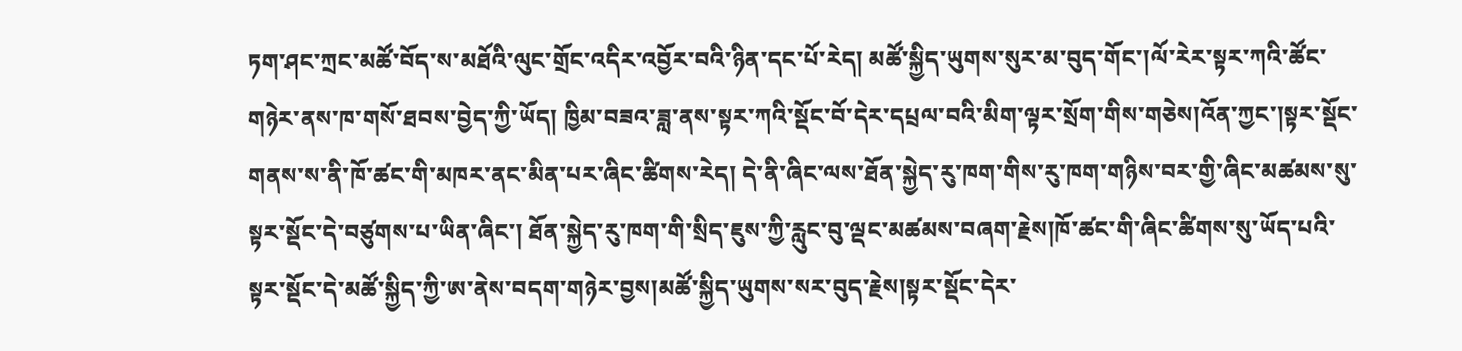ཏག་ཤང་ཀྲང་མཚོ་བོད་ས་མཐོའི་ལུང་གྲོང་འདིར་འབྱོར་བའི་ཉིན་དང་པོ་རེད། མཚོ་སྐྱིད་ཡུགས་སུར་མ་བུད་གོང་།ལོ་རེར་སྟར་ཀའི་ཚོང་གཉེར་ནས་ཁ་གསོ་ཐབས་བྱེད་ཀྱི་ཡོད། ཁྱིམ་བཟའ་ཟླ་ནས་སྟར་ཀའི་སྡོང་བོ་དེར་དཔྲལ་བའི་མིག་ལྟར་སྲོག་གིས་གཅེས།འོན་ཀྱང་།སྟར་སྡོང་གནས་ས་ནི་ཁོ་ཚང་གི་མཁར་ནང་མིན་པར་ཞིང་ཚིགས་རེད། དེ་ནི་ཞིང་ལས་ཐོན་སྐྱེད་རུ་ཁག་གིས་རུ་ཁག་གཉིས་བར་གྱི་ཞིང་མཚམས་སུ་སྟར་སྡོང་དེ་བཙུགས་པ་ཡིན་ཞིང་། ཐོན་སྐྱེད་རུ་ཁག་གི་སྲིད་ཇུས་ཀྱི་རླུང་བུ་ལྡང་མཚམས་བཞག་རྗེས།ཁོ་ཚང་གི་ཞིང་ཚིགས་སུ་ཡོད་པའི་སྟར་སྡོང་དེ་མཚོ་སྐྱིད་ཀྱི་ཨ་ནེས་བདག་གཉེར་བྱས།མཚོ་སྐྱིད་ཡུགས་སར་བུད་རྗེས།སྟར་སྡོང་དེར་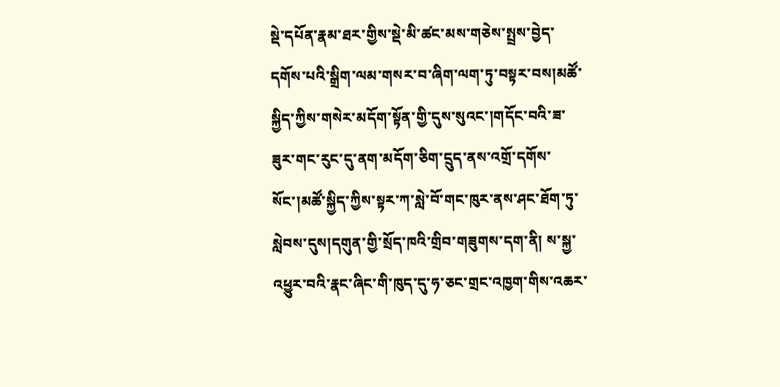སྡེ་དཔོན་རྣམ་ཐར་གྱིས་སྡེ་མི་ཚང་མས་གཅེས་སྤྲས་བྱེད་དགོས་པའི་སྒྲིག་ལམ་གསར་བ་ཞིག་ལག་ཏུ་བསྟར་བས།མཚོ་ སྐྱིད་ཀྱིས་གསེར་མདོག་སྟོན་གྱི་དུས་སུའང་།གདོང་བའི་ཟ་ཟུར་གང་རུང་དུ་ནག་མདོག་ཅིག་དྲུད་ནས་འགྲོ་དགོས་སོང་།མཚོ་སྐྱིད་ཀྱིས་སྟར་ཀ་སླེ་བོ་གང་ཁུར་ནས་ཤང་ཐོག་ཏུ་སླེབས་དུས།དགུན་གྱི་སྲོད་ཁའི་གྲིབ་གཟུགས་དག་ནི། ས་སྐྱ་འཕྱུར་བའི་རྣང་ཞིང་གི་ཁུད་དུ་ཧ་ཅང་གྲང་འཁྱག་གིས་འཆར་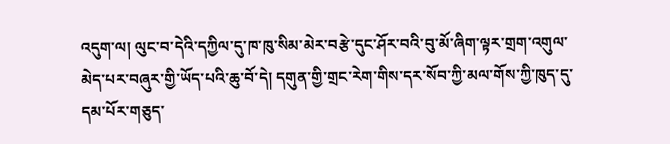འདུག་ལ། ལུང་བ་དེའི་དཀྱིལ་དུ་ཁ་ཁུ་སིམ་མེར་བརྩེ་དུང་ཤོར་བའི་བུ་མོ་ཞིག་ལྟར་གྲག་འགུལ་མེད་པར་བཞུར་གྱི་ཡོད་པའི་ཆུ་བོ་དེ། དགུན་གྱི་གྲང་རེག་གིས་དར་སོབ་ཀྱི་མལ་གོས་ཀྱི་ཁུད་དུ་དམ་པོར་གཅུད་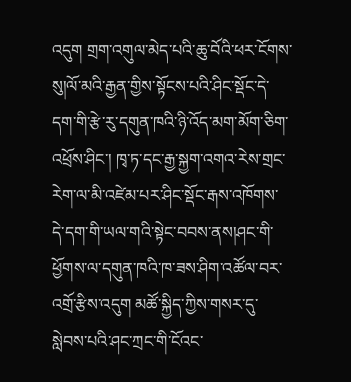འདུག གྲག་འགུལ་མེད་པའི་ཆུ་བོའི་ཕར་ངོགས་སུ།ལོ་མའི་རྒྱན་གྱིས་སྟོངས་པའི་ཤིང་སྡོང་དེ་དག་གི་རྩེ་རུ་དགུན་ཁའི་ཉི་འོད་མག་མོག་ཅིག་འཕྲོས་ཤིང་། ཁྭ་ཏ་དང་རྒྱ་སྐྱག་འགའ་རེས་གྲང་རེག་ལ་མི་འཛེམ་པར་ཤིང་སྡོང་རྒས་འཁོགས་དེ་དག་གི་ཡལ་གའི་སྟེང་བབས་ནས།ཤང་གི་ཕྱོགས་ལ་དགུན་ཁའི་ཁ་ཟས་ཤིག་འཚོལ་བར་འགྲོ་རྩིས་འདུག མཚོ་སྐྱིད་ཀྱིས་གསར་དུ་སླེབས་པའི་ཤང་ཀྲང་གི་ངོའང་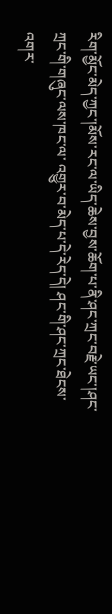རིག་མྱོང་མེད་ཀྱང་།མོས་རང་ལ་ཡིད་ཆེས་བྱས་ཆོག་པ་ནི་ཤང་ཀྲང་བརྗེ་ཡང་།ཤང་ཀྲང་གི་གཞུང་ལས་ཁང་ལ་ འགྱུར་བ་མེད་པ་དེ་རེད་དེ། ཤང་གི་ཤང་ཀྲང་ཐེངས་འགར་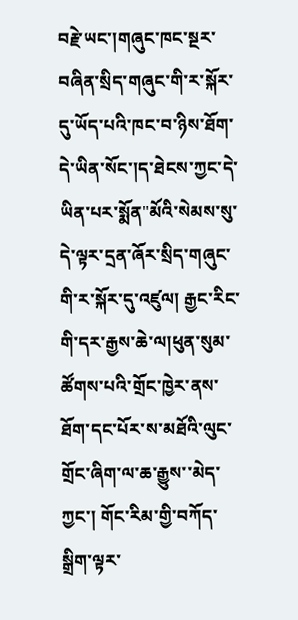བརྗེ་ཡང་།གཞུང་ཁང་སྔར་བཞིན་སྲིད་གཞུང་གི་ར་སྐོར་དུ་ཡོད་པའི་ཁང་བ་ཉིས་ཐོག་དེ་ཡིན་སོང་།ད་ཐེངས་ཀྱང་དེ་ཡིན་པར་སྨོན"མོའི་སེམས་སུ་དེ་ལྟར་དྲན་ཞོར་སྲིད་གཞུང་གི་ར་སྐོར་དུ་འཛུལ། རྒྱང་རིང་གི་དར་རྒྱས་ཆེ་ལ།ཕུན་སུམ་ཚོགས་པའི་གྲོང་ཁྱེར་ནས་ཐོག་དང་པོར་ས་མཐོའི་ལུང་གྲོང་ཞིག་ལ་ཆ་རྒྱུས་་མེད་ཀྱང་། གོང་རིམ་གྱི་བཀོད་སྒྲིག་ལྟར་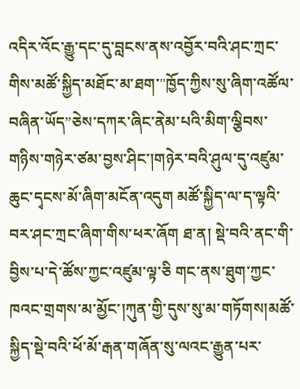འདིར་འོང་རྒྱུ་དང་དུ་བླངས་ནས་འབྱོར་བའི་ཤང་ཀྲང་གིས་མཚོ་སྐྱིད་མཐོང་མ་ཐག་"ཁྱོད་ཀྱིས་སུ་ཞིག་འཚོལ་བཞིན་ཡོད”ཅེས་དཀར་ཞིང་ནེམ་པའི་མིག་ལྕིབས་གཉིས་གཉེར་ཙམ་བྱས་ཤིང་།གཉེར་བའི་ཤུལ་དུ་འཛུམ་ཆུང་དྭངས་མོ་ཞིག་མངོན་འདུག མཚོ་སྐྱིད་ལ་ད་ལྟའི་བར་ཤང་ཀྲང་ཞིག་གིས་ཕར་ཞོག ཐ་ན། སྡེ་བའི་ནང་གི་བྱིས་པ་དེ་ཚོས་ཀྱང་འཛུམ་ལྟ་ཅི གང་ནས་ཐུག་ཀྱང་ཁའང་གྲགས་མ་མྱོང་།ཀུན་གྱི་དུས་སུ་མ་གཏོགས།མཚོ་སྐྱིད་སྡེ་བའི་ཕོ་མོ་རྒན་གཞོན་སུ་ལའང་རྒྱུན་པར་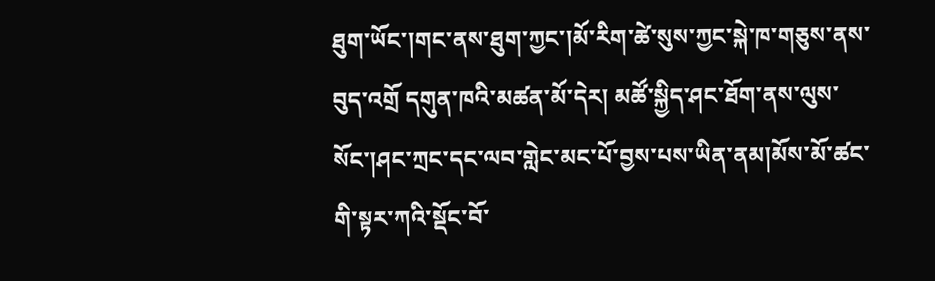ཐུག་ཡོང་།གང་ནས་ཐུག་ཀྱང་།མོ་རིག་ཚེ་སུས་ཀྱང་སྐེ་ཁ་གཅུས་ནས་བུད་འགྲོ དགུན་ཁའི་མཚན་མོ་དེར། མཚོ་སྐྱིད་ཤང་ཐོག་ནས་ལུས་སོང་།ཤང་ཀྲང་དང་ལབ་གླེང་མང་པོ་བྱས་པས་ཡིན་ནམ།མོས་མོ་ཚང་གི་སྟར་ཀའི་སྡོང་བོ་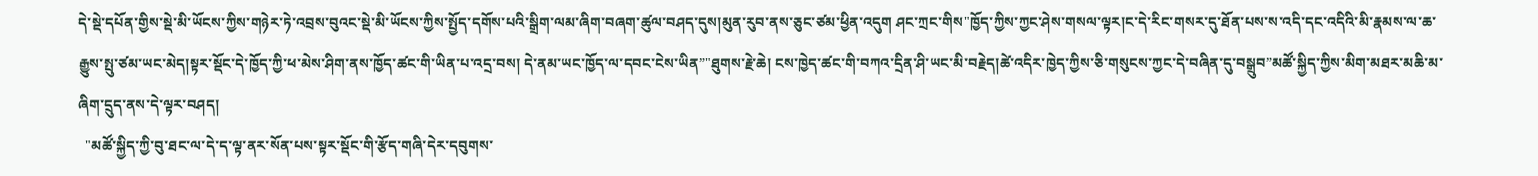དེ་སྡེ་དཔོན་གྱིས་སྡེ་མི་ཡོངས་ཀྱིས་གཉེར་ཏེ་འབྲས་བུའང་སྡེ་མི་ཡོངས་ཀྱིས་སྤྱོད་དགོས་པའི་སྒྲིག་ལམ་ཞིག་བཞག་ཚུལ་བཤད་དུས།མུན་རུབ་ནས་ཅུང་ཙམ་ཕྱིན་འདུག ཤང་ཀྲང་གིས"ཁྱོད་ཀྱིས་ཀྱང་ཤེས་གསལ་ལྟར།ང་དེ་རིང་གསར་དུ་ཐོན་པས་ས་འདི་དང་འདིའི་མི་རྣམས་ལ་ཆ་རྒྱུས་སྤུ་ཙམ་ཡང་མེད།སྟར་སྡོང་དེ་ཁྱོད་ཀྱི་ཕ་མེས་ཤིག་ནས་ཁྱོད་ཚང་གི་ཡིན་པ་འདྲ་བས། དེ་ནམ་ཡང་ཁྱོད་ལ་དབང་ངེས་ཡིན”"ཐུགས་རྗེ་ཆེ། ངས་ཁྱེད་ཚང་གི་བཀའ་དྲིན་ཤི་ཡང་མི་བརྗེད།ཚེ་འདིར་ཁྱེད་ཀྱིས་ཅི་གསུངས་ཀྱང་དེ་བཞིན་དུ་བསྒྲུབ”མཚོ་སྐྱིད་ཀྱིས་མིག་མཐར་མཆི་མ་ཞིག་དྲུད་ནས་དེ་ལྟར་བཤད།
  "མཚོ་སྐྱིད་ཀྱི་བུ་ཐང་ལ་དེ་ད་ལྟ་ནར་སོན་པས་སྟར་སྡོང་གི་རྩོད་གཞི་དེར་དབུགས་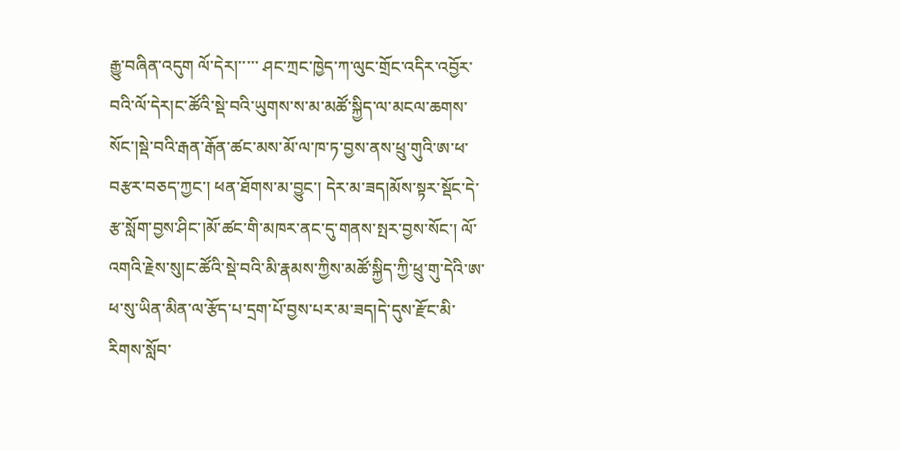རྒྱུ་བཞིན་འདུག ལོ་དེར།་་་་་ ཤང་ཀྲང་ཁྱེད་ཀ་ལུང་གྲོང་འདིར་འབྱོར་བའི་ལོ་དེར།ང་ཚོའི་སྡེ་བའི་ཡུགས་ས་མ་མཚོ་སྐྱིད་ལ་མངལ་ཆགས་སོང་།སྡེ་བའི་རྒན་རྒོན་ཚང་མས་མོ་ལ་ཁ་ཏ་བྱས་ནས་ཕྲུ་གུའི་ཨ་ཕ་བརྩར་བཅད་ཀྱང་། ཕན་ཐོགས་མ་བྱུང་། དེར་མ་ཟད།མོས་སྟར་སྡོང་དེ་རྩ་སློག་བྱས་ཤིང་།མོ་ཚང་གི་མཁར་ནང་དུ་གནས་སྤར་བྱས་སོང་། ལོ་འགའི་རྗེས་སུ།ང་ཚོའི་སྡེ་བའི་མི་རྣམས་ཀྱིས་མཚོ་སྐྱིད་ཀྱི་ཕྲུ་གུ་དེའི་ཨ་ཕ་སུ་ཡིན་མིན་ལ་རྩོད་པ་དྲག་པོ་བྱས་པར་མ་ཟད།དེ་དུས་རྫོང་མི་རིགས་སློབ་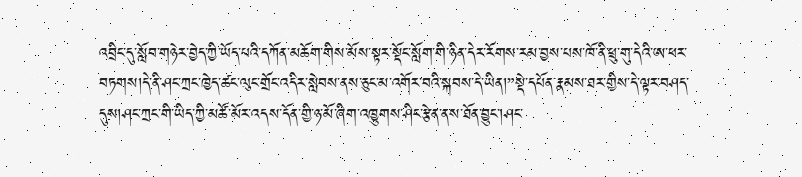འབྲིང་དུ་སློབ་གཉེར་བྱེད་ཀྱི་ཡོད་པའི་དཀོན་མཆོག་གིས་མོས་སྟར་སྡོང་སློག་གི་ཉིན་དེར་རོགས་རམ་བྱས་པས་ཁོ་ནི་ཕྲུ་གུ་དེའི་ཨ་ཕར་བཏགས།དེ་ནི་ཤང་ཀྲང་ཁྱེད་ཚང་ལུང་གྲོང་འདིར་སླེབས་ནས་ཅུང་མ་འགོར་བའི་སྐབས་དེ་ཡིན།”སྡེ་དཔོན་རྣམས་ཐར་གྱིས་དེ་ལྟར་བཤད་དུས།ཤང་ཀྲང་གི་ཡིད་ཀྱི་མཚོ་མོར་འདས་དོན་གྱི་ཉ་མོ་ཞིག་འཁྱུགས་ཤིང་རྩེན་ནས་ཐོན་བྱུང་།ཤང་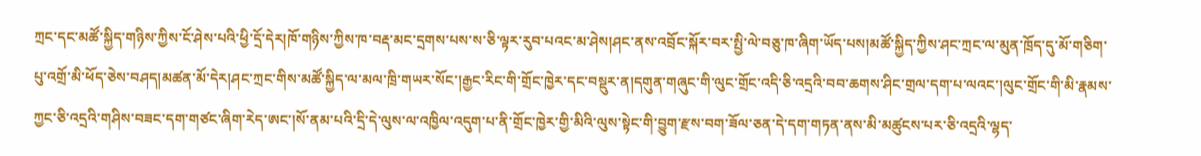ཀྲང་དང་མཚོ་སྐྱིད་གཉིས་ཀྱིས་ངོ་ཤེས་པའི་ཕྱི་དྲོ་དེར།ཁོ་གཉིས་ཀྱིས་ཁ་བརྡ་མང་དྲགས་པས་ས་ཅི་ལྟར་རུབ་པའང་མ་ཤེས།ཤང་ནས་འབྲོང་སྐོར་བར་སྤྱི་ལེ་བཅུ་ཁ་ཞིག་ཡོད་པས།མཚོ་སྐྱིད་ཀྱིས་ཤང་ཀྲང་ལ་མུན་ཁྲོད་དུ་མོ་གཅིག་པུ་འགྲོ་མི་ཕོད་ཅེས་བཤད།མཚན་མོ་དེར།ཤང་ཀྲང་གིས་མཚོ་སྐྱིད་ལ་མལ་ཁྲི་གཡར་སོང་།རྒྱང་རིང་གི་གྲོང་ཁྱེར་དང་བསྡུར་ན།དགུན་གཞུང་གི་ལུང་གྲོང་འདི་ཅི་འདྲའི་བབ་ཆགས་ཤིང་གྲལ་དག་པ་ལའང་།ལུང་གྲོང་གི་མི་རྣམས་ཀྱང་ཅི་འདྲའི་གཤིས་བཟང་དག་གཙང་ཞིག་རེད་ཨང་།སོ་ནམ་པའི་དྲི་དེ་ལུས་ལ་འཁྱིལ་འདུག་པ་ནི་གྲོང་ཁྱེར་གྱི་མིའི་ལུས་སྟེང་གི་བྱུག་རྫས་བག་ཟོལ་ཅན་དེ་དག་གཏན་ནས་མི་མཚུངས་པར་ཅི་འདྲའི་ལྷད་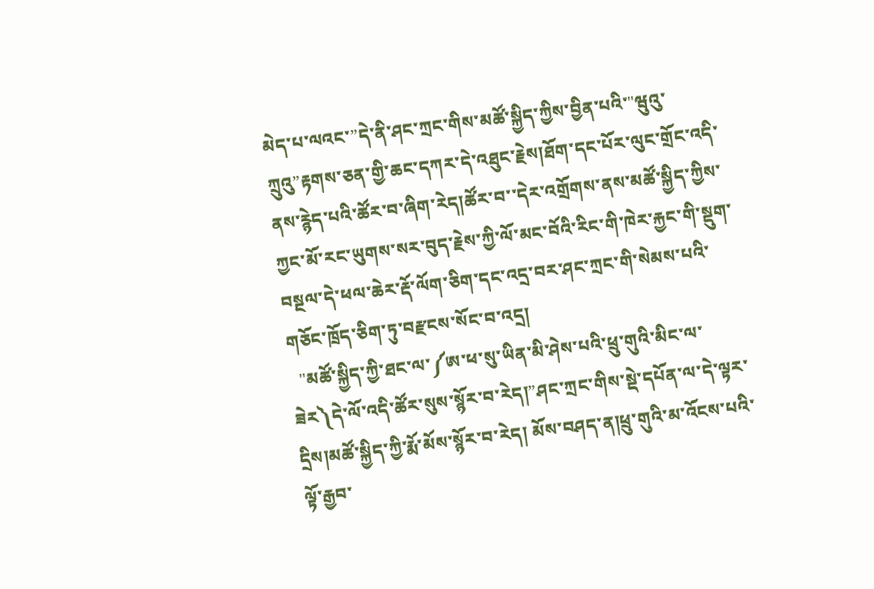མེད་པ་ལའང་”དེ་ནི་ཤང་ཀྲང་གིས་མཚོ་སྐྱིད་ཀྱིས་བྱིན་པའི་"ཝུའུ་ཀྲུའུ”རྟགས་ཅན་གྱི་ཆང་དཀར་དེ་འཐུང་རྗེས།ཐོག་དང་པོར་ལུང་གྲོང་འདི་ནས་རྙེད་པའི་ཚོར་བ་ཞིག་རེད།ཚོར་བ་་དེར་འགྲོགས་ནས་མཚོ་སྐྱིད་ཀྱིས་ཀྱང་མོ་རང་ཡུགས་སར་བུད་རྗེས་ཀྱི་ལོ་མང་བོའི་རིང་གི་ཁེར་རྐྱང་གི་སྡུག་བསྔལ་དེ་ཕལ་ཆེར་རྡོ་ལོག་ཅིག་དང་འདྲ་བར་ཤང་ཀྲང་གི་སེམས་པའི་གཅོང་ཁྲོད་ཅིག་ཏུ་བརྫངས་སོང་བ་འདྲ།
  "མཚོ་སྐྱིད་ཀྱི་ཐང་ལ་༼ཨ་ཕ་སུ་ཡིན་མི་ཤེས་པའི་ཕྲུ་གུའི་མིང་ལ་ཟེར༽དེ་ལོ་འདི་ཚོར་སུས་སྙོར་བ་རེད།”ཤང་ཀྲང་གིས་སྡེ་དཔོན་ལ་དེ་ལྟར་དྲིས།མཚོ་སྐྱིད་ཀྱི་རྨོ་མོས་སྙོར་བ་རེད། མོས་བཤད་ན།ཕྲུ་གུའི་མ་འོངས་པའི་ལྟོ་རྒྱབ་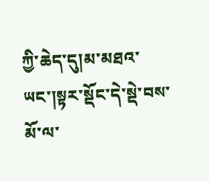ཀྱི་ཆེད་དུ།མ་མཐའ་ཡང་།སྟར་སྡོང་དེ་སྡེ་བས་མོ་ལ་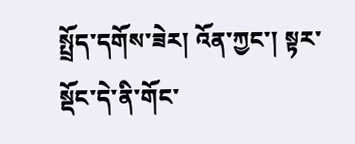སྤྲོད་དགོས་ཟེར། འོན་ཀྱང་། སྟར་སྡོང་དེ་ནི་གོང་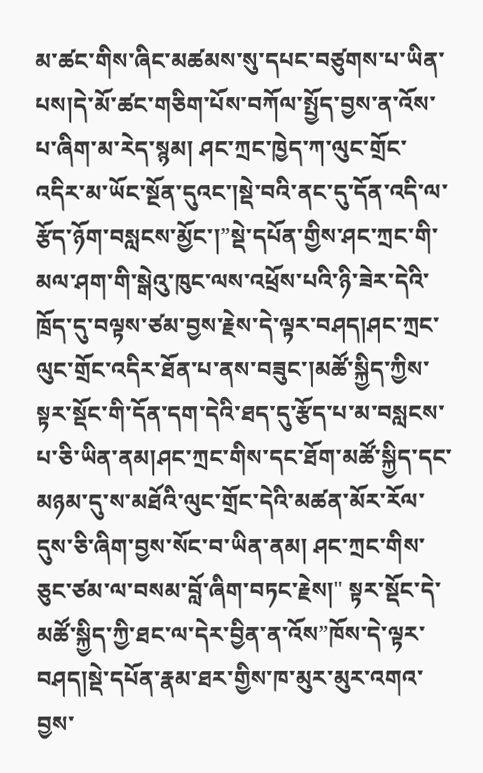མ་ཚང་གིས་ཞིང་མཚམས་སུ་དཔང་བཙུགས་པ་ཡིན་པས།དེ་མོ་ཚང་གཅིག་པོས་བཀོལ་སྤྱོད་བྱས་ན་འོས་པ་ཞིག་མ་རེད་སྙམ། ཤང་ཀྲང་ཁྱེད་ཀ་ལུང་གྲོང་འདིར་མ་ཡོང་སྔོན་དུའང་།སྡེ་བའི་ནང་དུ་དོན་འདི་ལ་རྩོད་ཉོག་བསླངས་མྱོང་།”སྡེ་དཔོན་གྱིས་ཤང་ཀྲང་གི་མལ་ཤག་གི་སྒེའུ་ཁུང་ལས་འཕྲོས་པའི་ཉི་ཟེར་དེའི་ཁྲོད་དུ་བལྟས་ཙམ་བྱས་རྗེས་དེ་ལྟར་བཤད།ཤང་ཀྲང་ལུང་གྲོང་འདིར་ཐོན་པ་ནས་བཟུང་།མཚོ་སྐྱིད་ཀྱིས་སྟར་སྡོང་གི་དོན་དག་དེའི་ཐད་དུ་རྩོད་པ་མ་བསླངས་པ་ཅི་ཡིན་ནམ།ཤང་ཀྲང་གིས་དང་ཐོག་མཚོ་སྐྱིད་དང་མཉམ་དུ་ས་མཐོའི་ལུང་གྲོང་དེའི་མཚན་མོར་རོལ་དུས་ཅི་ཞིག་བྱས་སོང་བ་ཡིན་ནམ། ཤང་ཀྲང་གིས་ཅུང་ཙམ་ལ་བསམ་བློ་ཞིག་བཏང་རྗེས།" སྟར་སྡོང་དེ་མཚོ་སྐྱིད་ཀྱི་ཐང་ལ་དེར་བྱིན་ན་འོས”ཁོས་དེ་ལྟར་བཤད།སྡེ་དཔོན་རྣམ་ཐར་གྱིས་ཁ་མུར་མུར་འགའ་བྱས་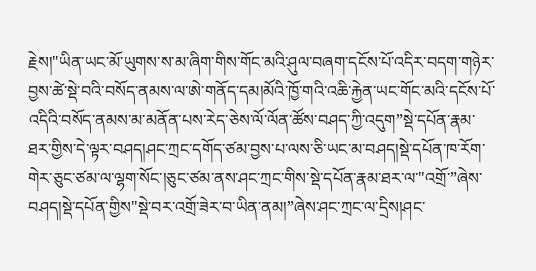རྗེས།"ཡིན་ཡང་མོ་ཡུགས་ས་མ་ཞིག་གིས་གོང་མའི་ཤུལ་བཞག་དངོས་པོ་འདིར་བདག་གཉེར་བྱས་ཚེ་སྡེ་བའི་བསོད་ནམས་ལ་ཨེ་གནོད་དམ།མོའི་ཁྱོ་གའི་འཆི་རྐྱེན་ཡང་གོང་མའི་དངོས་པོ་འདིའི་བསོད་ནམས་མ་མནོན་པས་རེད་ཅེས་ལོ་ལོན་ཚོས་བཤད་ཀྱི་འདུག”སྡེ་དཔོན་རྣམ་ཐར་གྱིས་དེ་ལྟར་བཤད།ཤང་ཀྲང་དགོད་ཙམ་བྱས་པ་ལས་ཅི་ཡང་མ་བཤད།སྡེ་དཔོན་ཁ་རོག་གེར་ཅུང་ཙམ་ལ་ལྷག་སོང་།ཅུང་ཙམ་ནས་ཤང་ཀྲང་གིས་སྡེ་དཔོན་རྣམ་ཐར་ལ་"འགྲོ་”ཞེས་བཤད།སྡེ་དཔོན་གྱིས"སྡེ་བར་འགྲོ་ཟེར་བ་ཡིན་ནམ།”ཞེས་ཤང་ཀྲང་ལ་དྲིས།ཤང་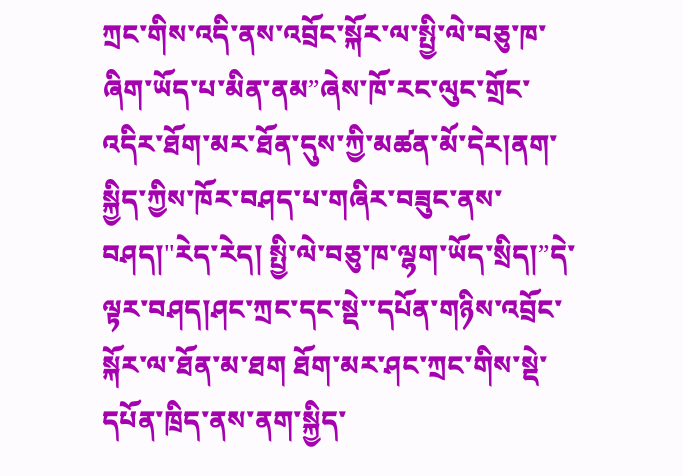ཀྲང་གིས་འདི་ནས་འབྲོང་སྐོར་ལ་སྤྱི་ལེ་བཅུ་ཁ་ཞིག་ཡོད་པ་མིན་ནམ”ཞེས་ཁོ་རང་ལུང་གྲོང་འདིར་ཐོག་མར་ཐོན་དུས་ཀྱི་མཚན་མོ་དེར།ནག་སྐྱིད་ཀྱིས་ཁོར་བཤད་པ་གཞིར་བཟུང་ནས་བཤད།"རེད་རེད། སྤྱི་ལེ་བཅུ་ཁ་ལྷག་ཡོད་སྲིད།”དེ་ལྟར་བཤད།ཤང་ཀྲང་དང་སྡེ་་དཔོན་གཉིས་འབྲོང་སྐོར་ལ་ཐོན་མ་ཐག ཐོག་མར་ཤང་ཀྲང་གིས་སྡེ་དཔོན་ཁྲིད་ནས་ནག་སྐྱིད་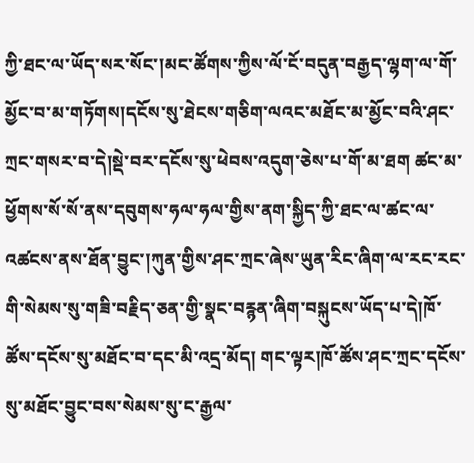ཀྱི་ཐང་ལ་ཡོད་སར་སོང་།མང་ཚོགས་ཀྱིས་ལོ་ངོ་བདུན་བརྒྱད་ལྷག་ལ་གོ་མྱོང་བ་མ་གཏོགས།དངོས་སུ་ཐེངས་གཅིག་ལའང་མཐོང་མ་མྱོང་བའི་ཤང་ཀྲང་གསར་བ་དེ།སྡེ་བར་དངོས་སུ་ཕེབས་འདུག་ཅེས་པ་གོ་མ་ཐག ཚང་མ་ཕྱོགས་སོ་སོ་ནས་དབུགས་ཧལ་ཧལ་གྱིས་ནག་སྐྱིད་ཀྱི་ཐང་ལ་ཚང་ལ་འཚངས་ནས་ཐོན་བྱུང་།ཀུན་གྱིས་ཤང་ཀྲང་ཞེས་ཡུན་རིང་ཞིག་ལ་རང་རང་གི་སེམས་སུ་གཟི་བརྗིད་ཅན་གྱི་སྣང་བརྙན་ཞིག་བསྐུངས་ཡོད་པ་དེ།ཁོ་ཚོས་དངོས་སུ་མཐོང་བ་དང་མི་འདྲ་མོད། གང་ལྟར།ཁོ་ཚོས་ཤང་ཀྲང་དངོས་སུ་མཐོང་བྱུང་བས་སེམས་སུ་ང་རྒྱལ་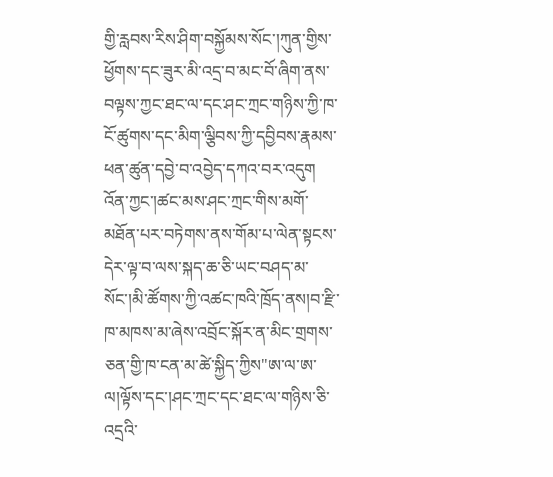གྱི་རླབས་རིས་ཤིག་བསྐྱོམས་སོང་།ཀུན་གྱིས་ཕྱོགས་དང་ཟུར་མི་འདྲ་བ་མང་བོ་ཞིག་ནས་བལྟས་ཀྱང་ཐང་ལ་དང་ཤང་ཀྲང་གཉིས་ཀྱི་ཁ་ངོ་ཚུགས་དང་མིག་ལྕིབས་ཀྱི་དབྱིབས་རྣམས་ཕན་ཚུན་དབྱེ་བ་འབྱེད་དཀའ་བར་འདུག འོན་ཀྱང་།ཚང་མས་ཤང་ཀྲང་གིས་མགོ་མཐོན་པར་བཏེགས་ནས་གོམ་པ་ལེན་སྟངས་དེར་ལྟ་བ་ལས་སྐད་ཆ་ཅི་ཡང་བཤད་མ་སོང་།མི་ཚོགས་ཀྱི་འཚང་ཁའི་ཁྲོད་ནས།བ་རྫི་ཁ་མཁས་མ་ཞེས་འབྲོང་སྐོར་ན་མིང་གྲགས་ཅན་གྱི་ཁ་ངན་མ་ཚེ་སྐྱིད་ཀྱིས"ཨ་ལ་ཨ་ལ།ལྟོས་དང་།ཤང་ཀྲང་དང་ཐང་ལ་གཉིས་ཅི་འདྲའི་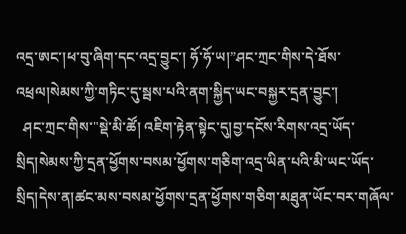འདྲ་ཨང་།ཕ་བུ་ཞིག་དང་འདྲ་བྱུང་། ཧོ་ཧོ་ཡ།”ཤང་ཀྲང་གིས་དེ་ཐོས་འཕྲལ།སེམས་ཀྱི་གཏིང་དུ་སྦས་པའི་ནག་སྐྱིད་ཡང་བསྐྱར་དྲན་བྱུང་།
  ཤང་ཀྲང་གིས་"སྡེ་མི་ཚོ། འཇིག་རྟེན་སྟེང་དུ།བྱ་དངོས་རིགས་འདྲ་ཡོད་སྲིད།སེམས་ཀྱི་དྲན་ཕྱོགས་བསམ་ཕྱོགས་གཅིག་འདྲ་ཡིན་པའི་མི་ཡང་ཡོད་སྲིད།དེས་ན།ཚང་མས་བསམ་ཕྱོགས་དྲན་ཕྱོགས་གཅིག་མཐུན་ཡོང་བར་གཞོལ་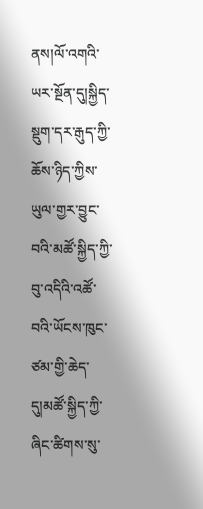ནས།ལོ་འགའི་ཡར་སྔོན་དུ།སྐྱིད་སྡུག་དར་རྒུད་ཀྱི་ཆོས་ཉིད་ཀྱིས་ཡུལ་གྱར་བྱུང་བའི་མཚོ་སྐྱིད་ཀྱི་བུ་འདིའི་འཚོ་བའི་ཡོངས་ཁུང་ཙམ་གྱི་ཆེད་དུ།མཚོ་སྐྱིད་ཀྱི་ཞིང་ཚིགས་སུ་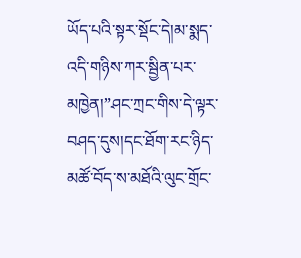ཡོད་པའི་སྟར་སྡོང་དེ།མ་སྨད་འདི་གཉིས་ཀར་སྦྱིན་པར་མཁྱེན།”ཤང་ཀྲང་གིས་དེ་ལྟར་བཤད་དུས།དང་ཐོག་རང་ཉིད་མཚོ་བོད་ས་མཐོའི་ལུང་གྲོང་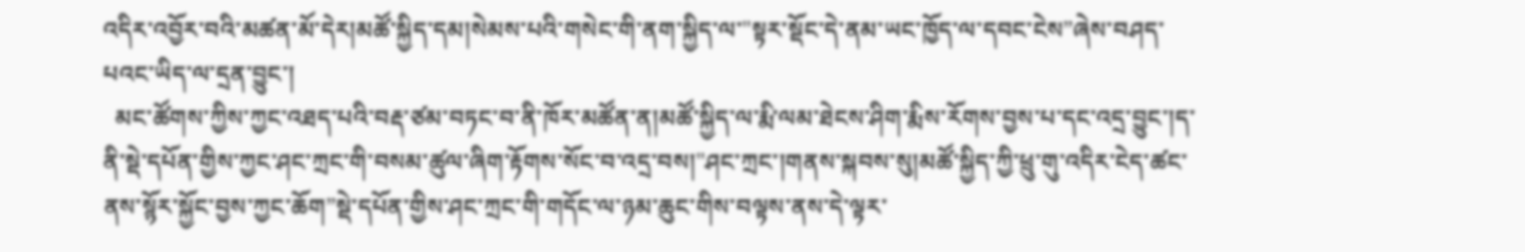འདིར་འབྱོར་བའི་མཚན་མོ་དེར།མཚོ་སྐྱིད་དམ།སེམས་པའི་གསེང་གི་ནག་སྐྱིད་ལ་"སྟར་སྡོང་དེ་ནམ་ཡང་ཁྱོད་ལ་དབང་ངེས”ཞེས་བཤད་པའང་ཡིད་ལ་དྲན་བྱུང་།
  མང་ཚོགས་ཀྱིས་ཀྱང་འཐད་པའི་བརྡ་ཙམ་བཏང་བ་ནི་ཁོར་མཚོན་ན།མཚོ་སྐྱིད་ལ་རྨི་ལམ་ཐེངས་ཤིག་རྨིས་རོགས་བྱས་པ་དང་འདྲ་བྱུང་།ད་ནི་སྡེ་དཔོན་གྱིས་ཀྱང་ཤང་ཀྲང་གི་བསམ་ཚུལ་ཞིག་རྟོགས་སོང་བ་འདྲ་བས།"ཤང་ཀྲང་།གནས་སྐབས་སུ།མཚོ་སྐྱིད་ཀྱི་ཕྲུ་གུ་འདིར་ངེད་ཚང་ནས་སྙོར་སྐྱོང་བྱས་ཀྱང་ཆོག”སྡེ་དཔོན་གྱིས་ཤང་ཀྲང་གི་གདོང་ལ་ཉམ་ཆུང་གིས་བལྟས་ནས་དེ་ལྟར་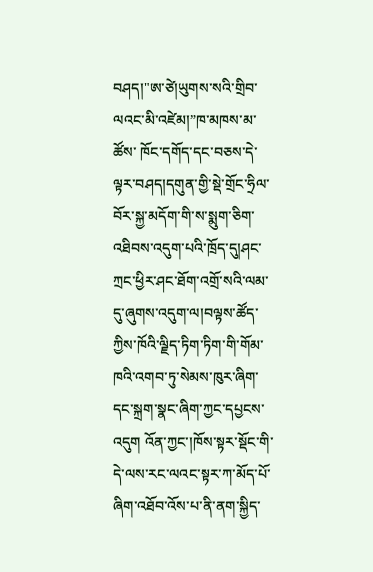བཤད།"ཨ་ཙེ།ཡུགས་སའི་གྲིབ་ལའང་མི་འཛེམ།”ཁ་མཁས་མ་ཚོས་ ཁོང་དགོད་དང་བཅས་དེ་ལྟར་བཤད།དགུན་གྱི་སྡེ་གྲོང་ཧྲིལ་བོར་སྐྱ་མདོག་གི་ས་སྨུག་ཅིག་འཐིབས་འདུག་པའི་ཁྲོད་དུ།ཤང་ཀྲང་ཕྱིར་ཤང་ཐོག་འགྲོ་སའི་ལམ་དུ་ཞུགས་འདུག་ལ།བལྟས་ཚོད་ཀྱིས་ཁོའི་ལྗིད་ཏིག་ཏིག་གི་གོམ་ཁའི་འགབ་ཏུ་སེམས་ཁུར་ཞིག་དང་སྐྲག་སྣང་ཞིག་ཀྱང་དཔྱངས་འདུག འོན་ཀྱང་།ཁོས་སྟར་སྡོང་གི་དེ་ལས་རང་ལའང་སྟར་ཀ་མོད་པོ་ཞིག་འཐོབ་འོས་པ་ནི་ནག་སྐྱིད་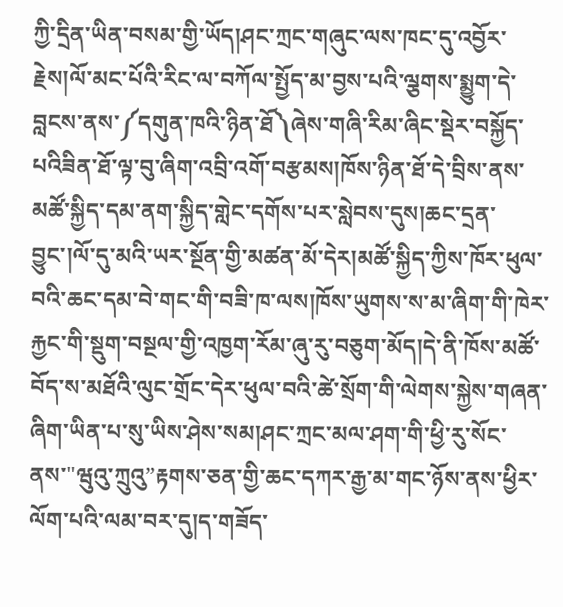ཀྱི་དྲིན་ཡིན་བསམ་གྱི་ཡོད།ཤང་ཀྲང་གཞུང་ལས་ཁང་དུ་འབྱོར་རྗེས།ལོ་མང་པོའི་རིང་ལ་བཀོལ་སྤྱོད་མ་བྱས་པའི་ལྕགས་སྨྱུག་དེ་བླངས་ནས་༼དགུན་ཁའི་ཉིན་ཐོ༽ཞེས་གཞི་རིམ་ཞིང་སྡེར་བསྐྱོད་པའིཟིན་ཐོ་ལྟ་བུ་ཞིག་འབྲི་འགོ་བརྩམས།ཁོས་ཉིན་ཐོ་དེ་བྲིས་ནས་མཚོ་སྐྱིད་དམ་ནག་སྐྱིད་གླེང་དགོས་པར་སླེབས་དུས།ཆང་དྲན་བྱུང་།ལོ་དུ་མའི་ཡར་སྔོན་གྱི་མཚན་མོ་དེར།མཚོ་སྐྱིད་ཀྱིས་ཁོར་ཕུལ་བའི་ཆང་དམ་བེ་གང་གི་བཟི་ཁ་ལས།ཁོས་ཡུགས་ས་མ་ཞིག་གི་ཁེར་རྐྱང་གི་སྡུག་བསྔལ་གྱི་འཁྱག་རོམ་ཞུ་རུ་བཅུག་མོད།དེ་ནི་ཁོས་མཚོ་བོད་ས་མཐོའི་ལུང་གྲོང་དེར་ཕུལ་བའི་ཚེ་སྲོག་གི་ལེགས་སྐྱེས་གཞན་ཞིག་ཡིན་པ་སུ་ཡིས་ཤེས་སམ།ཤང་ཀྲང་མལ་ཤག་གི་ཕྱི་རུ་སོང་ནས་"ཝུའུ་ཀྲུའུ”རྟགས་ཅན་གྱི་ཆང་དཀར་རྒྱ་མ་གང་ཉོས་ནས་ཕྱིར་ལོག་པའི་ལམ་བར་དུ།ད་གཟོད་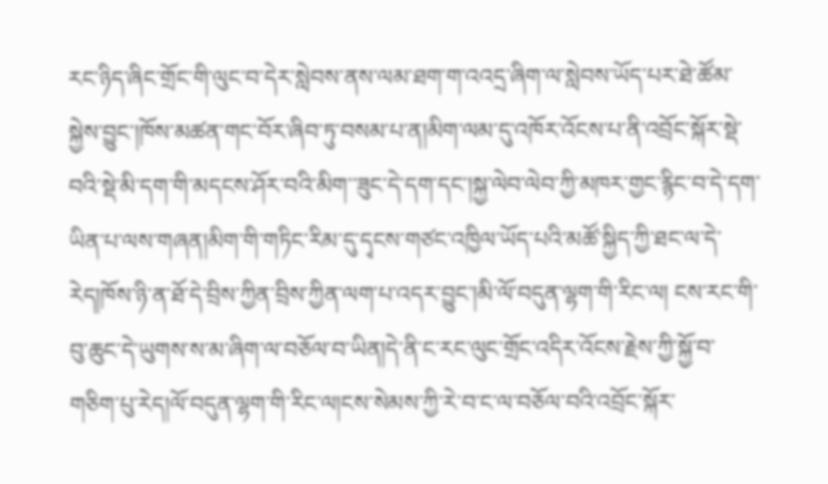རང་ཉིད་ཞིང་གྲོང་གི་ལུང་བ་དེར་སླེབས་ནས་ལམ་ཐག་ག་འའདྲ་ཞིག་ལ་སླེབས་ཡོད་པར་ཐེ་ཚོམ་སྐྱེས་བྱུང་།ཁོས་མཚན་གང་བོར་ཞིབ་ཏུ་བསམ་པ་ན།མིག་ལམ་དུ་འཁོར་འོངས་པ་ནི་འབྲོང་སྐོར་སྡེ་བའི་སྡེ་མི་དག་གི་མདངས་ཤོར་བའི་མིག་་ཟུང་དེ་དག་དང་།སྐྱ་ལེབ་ལེབ་ཀྱི་མཁར་གྱང་རྙིང་བ་དེ་དག་ཡིན་པ་ལས་གཞན།མིག་གི་གཏིང་རིམ་དུ་དྭངས་གཙང་འཁྱིལ་ཡོད་པའི་མཚོ་སྐྱིད་ཀྱི་ཐང་ལ་དེ་རེད།ཁོས་ཉི་ན་ཐོ་དེ་བྲིས་ཀྱིན་བྲིས་ཀྱིན་ལག་པ་འདར་བྱུང་།མི་ལོ་བདུན་ལྷག་གི་རིང་ལ། ངས་རང་གི་བུ་ཆུང་དེ་ཡུགས་ས་མ་ཞིག་ལ་བཅོལ་བ་ཡིན།དེ་ནི་ང་རང་ལུང་གྲོང་འདིར་འོངས་རྗེས་ཀྱི་སྐྱོ་བ་གཅིག་པུ་རེད།ལོ་བདུན་ལྷག་གི་རིང་ལ།ངས་སེམས་ཀྱི་རེ་བ་ང་ལ་བཅོལ་བའི་འབྲོང་སྐོར་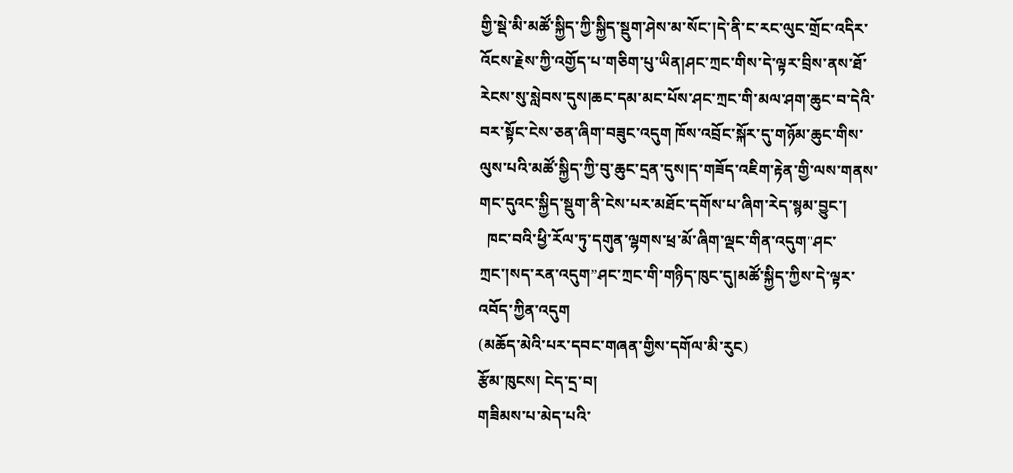གྱི་སྡེ་མི་མཚོ་སྐྱིད་ཀྱི་སྐྱིད་སྡུག་ཤེས་མ་སོང་།དེ་ནི་ང་རང་ལུང་གྲོང་འདིར་འོངས་རྗེས་ཀྱི་འགྱོད་པ་གཅིག་པུ་ཡིན།ཤང་ཀྲང་གིས་དེ་ལྟར་བྲིས་ནས་ཐོ་རེངས་སུ་སླེབས་དུས།ཆང་དམ་མང་པོས་ཤང་ཀྲང་གི་མལ་ཤག་ཆུང་བ་དེའི་བར་སྟོང་ངེས་ཅན་ཞིག་བཟུང་འདུག ཁོས་འབྲོང་སྐོར་དུ་གཉོམ་ཆུང་གིས་ལུས་པའི་མཚོ་སྐྱིད་ཀྱི་བུ་ཆུང་དྲན་དུས།ད་གཟོད་འཇིག་རྟེན་གྱི་ལས་གནས་གང་དུའང་སྐྱིད་སྡུག་ནི་ངེས་པར་མཐོང་དགོས་པ་ཞིག་རེད་སྙམ་བྱུང་།
  ཁང་བའི་ཕྱི་རོལ་ཏུ་དགུན་ལྷགས་ཕྲ་མོ་ཞིག་ལྡང་གིན་འདུག"ཤང་ཀྲང་།སད་རན་འདུག”ཤང་ཀྲང་གི་གཉིད་ཁུང་དུ།མཚོ་སྐྱིད་ཀྱིས་དེ་ལྟར་འབོད་ཀྱིན་འདུག
(མཆོད་མེའི་པར་དབང་གཞན་གྱིས་དགོལ་མི་རུང)
རྩོམ་ཁུངས། ངེད་དྲ་བ།
གཟིམས་པ་མེད་པའི་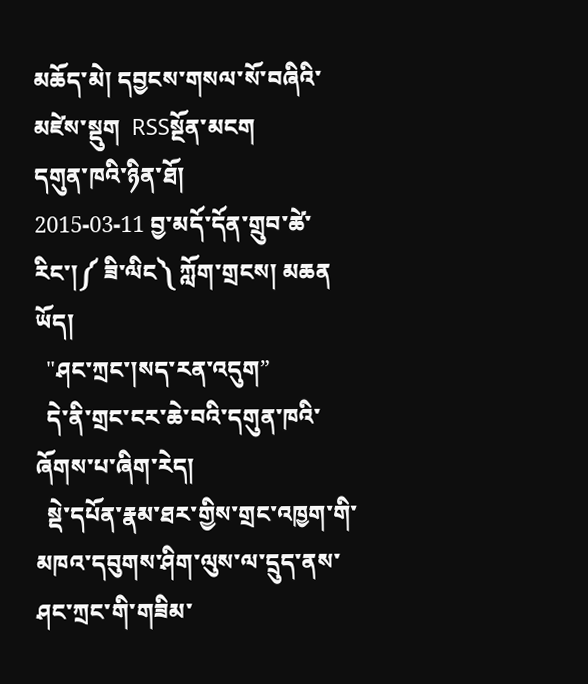མཆོད་མེ། དབྱངས་གསལ་སོ་བཞིའི་མཛེས་སྡུག  RSSསྔོན་མངག
དགུན་ཁའི་ཉིན་ཐོ།
2015-03-11 བྱ་མདོ་དོན་གྲུབ་ཚེ་རིང་།༼ ཟི་ལིང༽ ཀློག་གྲངས། མཆན ཡོད།
  "ཤང་ཀྲང་།སད་རན་འདུག”
  དེ་ནི་གྲང་ངར་ཆེ་བའི་དགུན་ཁའི་ཞོགས་པ་ཞིག་རེད།
  སྡེ་དཔོན་རྣམ་ཐར་གྱིས་གྲང་འཁྱག་གི་མཁའ་དབུགས་ཤིག་ལུས་ལ་དྲུད་ནས་ཤང་ཀྲང་གི་གཟིམ་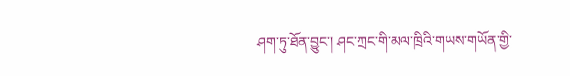ཤག་ཏུ་ཐོན་བྱུང་། ཤང་ཀྲང་གི་མལ་ཁྲིའི་གཡས་གཡོན་གྱི་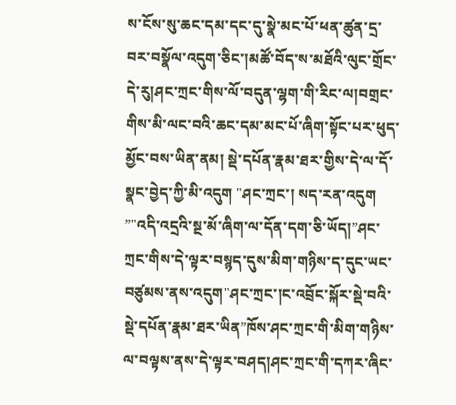ས་ངོས་སུ་ཆང་དམ་དང་དུ་སྣེ་མང་པོ་ཕན་ཚུན་དྲ་བར་བསྣོལ་འདུག་ཅིང་།མཚོ་བོད་ས་མཐོའི་ལུང་གྲོང་དེ་རུ།ཤང་ཀྲང་གིས་ལོ་བདུན་ལྷག་གི་རིང་ལ།བགྲང་གིས་མི་ལང་བའི་ཆང་དམ་མང་པོ་ཞིག་སྟོང་པར་ཕུད་མྱོང་བས་ཡིན་ནམ། སྡེ་དཔོན་རྣམ་ཐར་གྱིས་དེ་ལ་དོ་སྣང་བྱེད་ཀྱི་མི་འདུག "ཤང་ཀྲང་། སད་རན་འདུག ”"འདི་འདྲའི་སྔ་མོ་ཞིག་ལ་དོན་དག་ཅི་ཡོད།”ཤང་ཀྲང་གིས་དེ་ལྟར་བསྙད་དུས་མིག་གཉིས་ད་དུང་ཡང་བཙུམས་ནས་འདུག"ཤང་ཀྲང་།ང་འབྲོང་སྐོར་སྡེ་བའི་སྡེ་དཔོན་རྣམ་ཐར་ཡིན”ཁོས་ཤང་ཀྲང་གི་མིག་གཉིས་ལ་བལྟས་ནས་དེ་ལྟར་བཤད།ཤང་ཀྲང་གི་དཀར་ཞིང་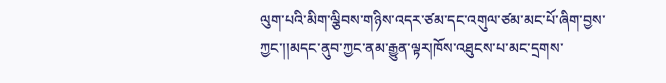ལུག་པའི་མིག་ལྕིབས་གཉིས་འདར་ཙམ་དང་འགུལ་ཙམ་མང་པོ་ཞིག་བྱས་ཀྱང་།།མདང་ནུབ་ཀྱང་ནམ་རྒྱུན་ལྟར།ཁོས་འཐུངས་པ་མང་དྲགས་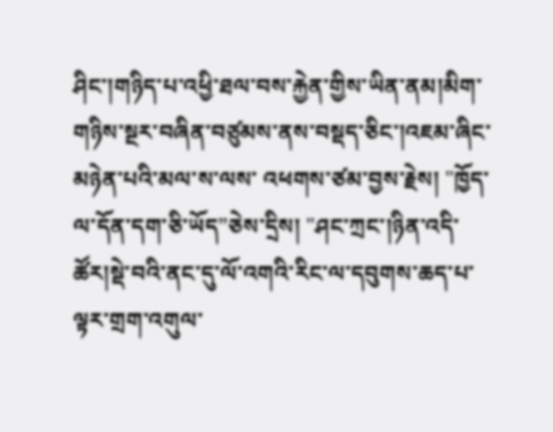ཤིང་།གཉིད་པ་འཕྱི་ཐལ་བས་རྐྱེན་གྱིས་ཡིན་ནམ།མིག་གཉིས་སྔར་བཞིན་བཙུམས་ནས་བསྡད་ཅིང་།འཇམ་ཞིང་མཉེན་པའི་མལ་ས་ལས་ འཕགས་ཙམ་བྱས་རྗེས། "ཁྱོད་ལ་དོན་དག་ཅི་ཡོད”ཅེས་དྲིས། "ཤང་ཀྲང་།ཉིན་འདི་ཚོར།སྡེ་བའི་ནང་དུ་ལོ་འགའི་རིང་ལ་དབུགས་ཆད་པ་ལྟར་གྲག་འགུལ་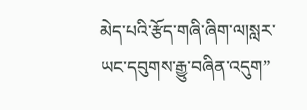མེད་པའི་རྩོད་གཞི་ཞིག་ལ།སླར་ཡང་དབུགས་རྒྱུ་བཞིན་འདུག”